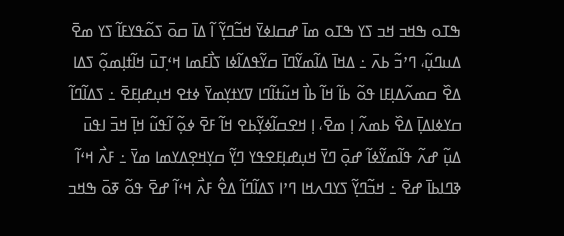ߒߠߋ ߒߞߏ ߞߏ ߖߌ ߒߠߋ ߘߊ߫ ߝߛߊߦߌ߫ ߞߏ߬ߣߌ߲߬ ߊ߬ ߡߊ߫ ߛߋ߫ ߖߋ߬ߟߌߓߊ߬ ߖߌ ߘߐ߫ ߡߎߣߎ߲߬، ߣߴߏ߬ ߕߍ߫ ߸ ߡߞߊ߫ ߡߊ߬ߘߌ߬ߣߊ߫ ߛߌ߬ߟߡߊ߬ߦߊ ߖߊ߯ߓߘߊ ߞߵ߲ߠߎ߫ ߞߊ߬ߙߊ߲ߘߋ߲߬ ߖߡߊ ߡߐ߰ ߛߘߍ߬ߡߊ߲ߓߊ ߟߋ߬ ߕߊ߬ ߞߊ߬ ߕߊ߯ ߞߎ߬ߙߊ߬ߣߊ ߜߌߙߌ߲ߘߌ߫ ߦߙߐ ߞߎ߲ߝߊ߲ߓߐ߫ ߸ ߖߡߊ߬ߣߊ߬ ߛߌߦߊߡߊ߲߫ ߡߐ߰ ߕߘߍ߬ ߊ߲ ߘߐ߫، ߊ߲ ߞߐߛߊ߬ߦߌ߲߬ߕߐ ߞߊ߬ ߓߐ߫ ߦߋ߲߬ ߊ߬ߟߎ߬ ߞߊ߲߫ ߞߏ߫ ߊߟߎ߫ ߡߎ߲߬ ߝߍ߬ ߟߊ߬ߘߌ߬ߦߊ߬ ߝߋ߲߫ ߣߌ߫ ߞߎ߲ߝߊ߲ߓߐߟߌ ߣߌ߲߬ ߛߌ߲ߞߐ߲ߡߌߘߊ ߘߌ߫ ߸ ߓߍ߯ ߞߵߊ߬ ߢߣߊߕߊ߫ ߝߐ߫ ߸ ߞߏ߬ߣߌ߲߬ ߖߌߣߍߞߊ ߣߴߊ ߖߡߊ߬ߣߊ߬ ߡߐ߮ ߓߍ߯ ߞߵߊ߬ ߝߐ߫ ߟߋ߬ ߧߋ߫ ߒߞߏ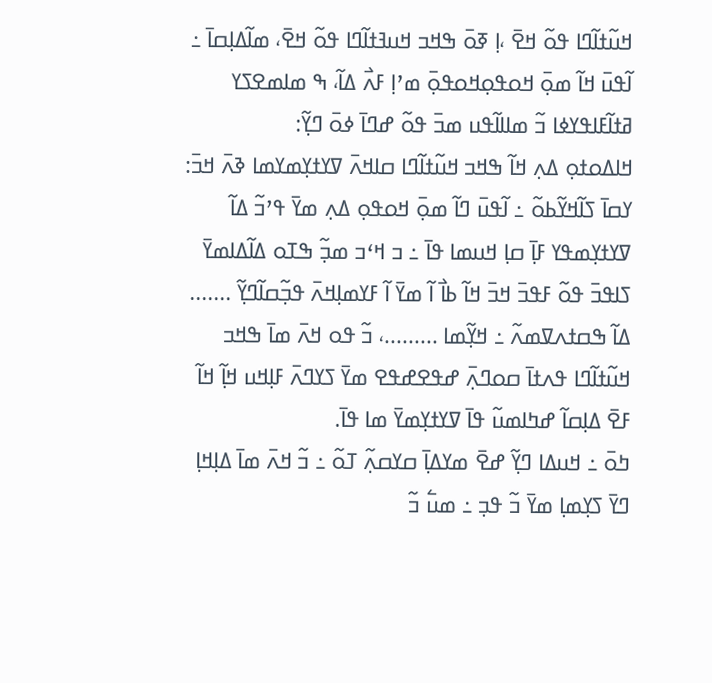ߞߎ߬ߙߊ߬ߣߊ ߟߋ߬ ߞߐ߫ ،ߊ߲ ߧߋ߫ ߒߞߏ ߞߎߔߙߊ߬ߣߊ ߟߋ߬ ߞߐ߫، ߘߊ߬ߡߊ߲ߛߊ߫ ߸ ߊ߬ߟߎ߫ ߞߊ߬ ߘߋ߲߫ ߞߋߟߋ߲ߞߋߟߋ߲߫ ߘߴߊ߲ ߓߍ߯ ߡߊ߬، ߒ ߘߊߘߐߖߌ ߥߙߊ߬ߓߊߟߌߦߊ ߏ߬ ߘߊߊߊ߬ߟߎ ߘߏ߫ ߟߋ߬ ߝߣߊ߫ ߦߋ߫ ߣߌ߲߬:
ߞߊߡߋߙߋ߲ ߡߍ߲ ߞߊ߬ ߒߞߏ ߞߎ߬ߙߊ߬ߣߊ ߛߊߞߍ߫ ߜߌߙߌ߲ߘߌߘߊ ߢߍ߫ ߞߏ߫: ߌߛߊ߫ ߖߊ߬ߞߌ߬ߕߋ߬ ߸ ߊ߬ߟߎ߫ ߣߊ߬ ߘߋ߲߫ ߞߋߟߋ߲ ߡߍ߲ ߘߌ߫ ߟߴߏ߬ ߡߊ߬ ߜߌߙߌ߲ߘߟߌ ߓߊ߲߫ ߛߊ߲ ߞߎߘߊ ߟߊ߫ ߸ ߏ ߞߵߏ ߘߏ߲߬ ߒߠߋ ߡߊ߬ߡߊߘߌ߫ ߖߊߟߏ߫ ߟߋ߬ ߓߟߏ߫ ߞߏ߫ ߞߊ߬ ߕߊ߯ ߊ߬ ߘߌ߫ ߊ߬ ߓߌߘߊ߲ߞߍ߫ ߟߏ߲߬ߛߊ߬ߣߌ߲߬ ....... ߡߊ߬ ߒߛߙߍߜߘߍ߬ ߸ ߞߌ߲߬ߘߊ .........، ߏ߬ ߟߋ ߞߍ߫ ߘߊ߫ ߒߞߏ ߞߎ߬ߙߊ߬ߣߊ ߟߍߙߊ߫ ߛߋߣߍ߲߫ ߝߟߐߝߟߐ ߘߌ߫ ߖߌߣߍ߫ ߓߊ߲ߞߎ ߞߊ߲߬ ߞߊ߬ ߓߐ߫ ߡߊ߲ߛߊ߬ ߝߤߊߘߎ߬ ߟߊ߫ ߜߌߙߌ߲ߘߌ߫ ߘߊ ߟߊ߫.
ߤߋ߫ ߸ ߞߎߡߊ ߣߌ߲߬ ߝߐ߫ ߘߌߡߊ߲߫ ߛߌߛߍ߲߬ ߠߋ߬ ߸ ߏ߬ ߞߍ߫ ߘߊ߫ ߡߊ߲ߞߊ߲ ߣߌ߫ ߖߌ߲ߘߊ߲ ߘߌ߫ ߏ߬ ߟߏ߲ ߸ ߘߎ߱ ߏ߬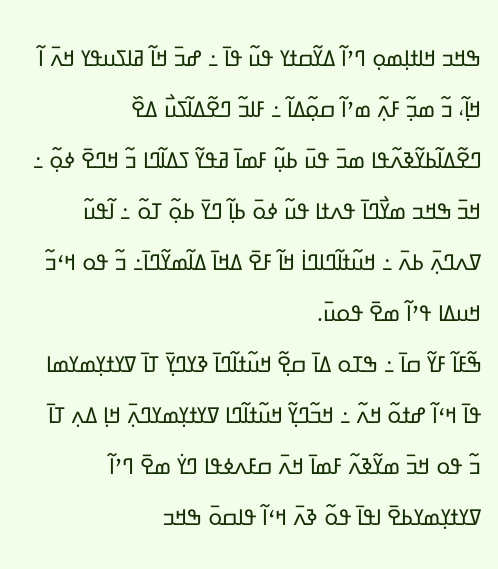ߒߞߏ ߞߊߙߊ߲ߘߋ߲ ߣߴߊ߬ ߡߌ߬ߛߙߌ ߟߎ߬ ߟߊ߫ ߸ ߝߏ߫ ߞߊ߬ ߥߊߖߎߟߌ ߞߍ߫ ߊ߬ ߞߊ߲߬، ߏ߬ ߘߏ߲߬ ߓߍ߲߬ ߘߴߊ߬ ߛߋ߲߬ߡߊ߬ ߸ ߓߊߏ߬ ߣߐ߬ߡߊ߬ߖߎ߯ ߡߐ߰ ߣߐ߬ߡߊ߬ߕߌ߬ߢߍ߬ߟߊ ߘߏ߫ ߟߎ߫ ߕߎ߲߬ ߓߘߊ߫ ߥߟߌ߬ ߖߡߊ߬ߣߊ ߏ߬ ߞߣߐ߫ ߦߋ߲߬ ߸ ߞߏ߫ ߒߞߏ ߘߌ߯ߣߊ߫ ߟߍߙߊ ߟߎ߬ ߦߋ߫ ߕߊ߲߬ ߣߌ߫ ߕߋ߲߬ ߠߋ߬ ߸ ߊ߬ߟߎ߬ ߜߍߣߍ߲߫ ߕߍ߫ ߸ ߞߎ߬ߙߊ߬ߣߊߣߊ߭ ߞߊ߬ ߓߐ߫ ߡߞߊ߫ ߡߊ߬ߘߌ߬ߣߊ߫߸ ߏ߬ ߟߋ ߞߵߏ߬ ߞߎߡߊ ߟߴߊ߬ ߘߐ߫ ߟߋߎ߫.
ߒ߬ߓߊ߬ ߓߌ߬ ߛߊ߫ ߸ ߒߠߋ ߡߊ߫ ߛߐ߲߬ ߞߎ߬ߙߊ߬ߣߊ߫ ߢߌߣߌ߲߫ ߠߊ߫ ߜߌߙߌ߲ߘߌߘߊ ߟߊ߫ ߞߵߊ߬ ߝߙߋ߬ ߞߍ߬ ߸ ߞߏ߬ߣߌ߲߬ ߞߎ߬ߙߊ߬ߣߊ ߜߌߙߌ߲ߘߌߣߍ߲߫ ߞߊ߲ ߡߍ߲ ߠߊ߫ ߏ߬ ߟߋ ߞߏ߫ ߘߌ߬ߢߍ߬ ߓߘߊ߫ ߞߍ߫ ߛߓߍߦߟߊ ߣߌ߭ ߘߐ߫ ߣߴߊ߬ ߜߌߙߌ߲ߘߌߕߐ߫ ߊߟߊ߫ ߟߋ߬ ߢߍ߫ ߞߵߊ߬ ߟߊߛߋ߫ ߒߞߏ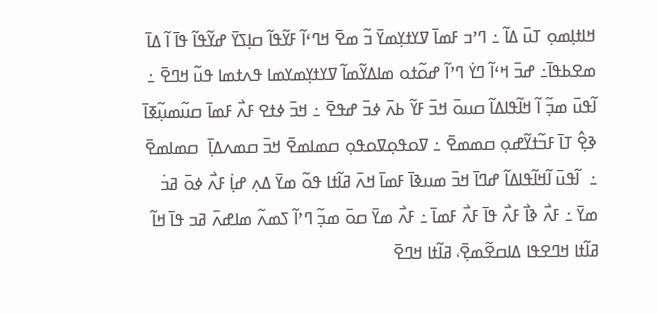ߞߊߙߊ߲ߘߋ߲ ߠߎ߫ ߡߊ߬ ߸ ߣߴߏ ߓߘߊ߫ ߜߌߙߌ߲ߘߌ߫ ߏ߬ ߘߐ߫ ߞߣߵߊ߬ ߓߌ߬ߟߊ߬ ߛߊ߲ߖߌ߫ ߝߌ߬ߟߊ߬ ߟߊ߫ ߊ߬ ߡߊ߫ ߘߐߕߟߊ߫߸ ߝߏ߫ ߞߵߊ߬ ߣߌ߭ ߣߴߊ߬ ߝߋ߬ߙߋ ߘߊߡߌ߬ߘߊ߬ ߜߌߙߌ߲ߘߌߘߊ ߟߍߙߘߊ ߟߎ߬ ߞߣߐ߫ ߸ ߊ߬ߟߎ߫ ߘߏ߲߬ ߊ߬ ߞߊ߬ߟߊߡߊ߬ ߛߎߋ߫ ߞߏ߫ ߓߌ߬ ߕߍ߫ ߦߏ߫ ߝߟߐ߫ ߸ ߞߏ߫ ߦߙߐ ߓߍ߯ ߓߘߊ߫ ߛߎ߬ߘߎ߲߬ߧߊ߫ ߢߐ߲߮ ߠߊ߫ ߓߏ߬ߙߌ߬ߝߋ߲ ߛߘߘߐ߫ ߸ ߜߋߟߋ߲ߜߋߟߋ߲ ߛߘߊߘߐ߫ ߞߏ߫ ߛߘߍߡߊ߲߫  ߛߘߊߘߐ߫ ߸  ߊ߬ߟߎ߫ ߊ߬ߞߊ߬ߟߊߡߊ߬ ߝߣߊ߫ ߞߏ߫ ߘߎߢߊ߫ ߓߘߊ߫ ߞߍ߫ ߥߊ߬ߙߊ ߟߋ߬ ߘߌ߫ ߡߍ߲ ߝߊ߲߭ ߓߍ߯ ߦߋ߫ ߥߏ߭ ߘߌ߫ ߸ ߓߍ߯ ߢߊ߯ ߓߍ߯ ߟߊ߫ ߓߍ߯ ߓߘߊ߫ ߸ ߓߍ߯ ߘߌ߫ ߛߋ߫ ߘߏ߲߬ ߣߴߊ߬ ߖߘߍ߬ ߘߊߝߍ߫ ߥߏ ߟߊ߫ ߞߊ߬ ߥߊ߬ߙߊ ߞߣߐߟߊ ߡߊߛߐ߬ߘߐ߲߫، ߥߊ߬ߙߊ ߞߣߐ߫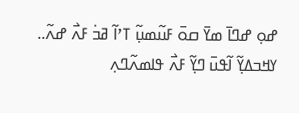ߝߋ߲ ߝߣߊ߫ ߘߌ߫ ߛߋ߫ ߓߎ߬ߘߎ߲߬ ߠߴߊ߬ ߥߏ߭ ߓߍ߯ ߝߍ߬..
ߌߞߏߡߌ߲߬ ߊ߬ߟߎ߫ ߣߌ߲߬ ߓߍ߯ ߟߊߘߍ߬ߣߍ߲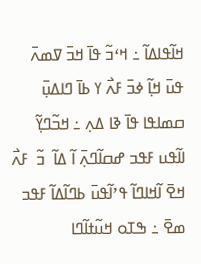ߞߊ߬ߟߊߡߊ߬ ߸ ߞߵߏ߬ ߟߊ߫ ߞߏ߫ ߜߘߍ߫ ߟߎ߫ ߞߊ߲߬ ߦߏ߫ ߓߍ߯ ߌ ߕߊ߫ ߣߊߡߎ߲߫ ߛߘߊߟߊ ߟߊ߫ ߢߊ ߡߍ߲ ߸ ߞߏ߬ߣߌ߲߬ ߊߊ߬ߟߎ ߓߟߏ ߝߛߊ߬ߣߍ߲߫ ߊ߬ ߡߊ߬  ߏ߬  ߓߍ߯  ߞߐ߫ ߊ߬ߞߊߣߊ߬ ߟߴߊ߬ߟߎ߫ ߕߣߊ߬ߡߊ߬ ߓߟߏ ߘߐ߫ ߸ ߒߠߋ ߞߎ߬ߙߊ߬ߣߊ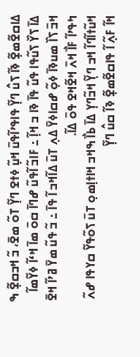ߡߊߛߐ߬ߘߐ߲߬ ߢߊ߬ ߖߎ߮ ߣߌ߲߬ ߟߊߟߴߊ߬ߟߎ߫ ߞߎ߲߬ ߦߙߐ ߣߌ߲߬ ߠߋ߬ ߘߐ߫، ߏ߬ ߞߏߛߐ߲߬ ߒ ߡߊ߫ ߖߌ߰ ߖߎ߬ߟߊ ߟߎ߬ ߟߊ߫ ߢߊ ߏ ߞߊ߲߬ ߸ ߓߊߏ߬ ߊ߬ߟߎ߬ ߝߣߊ߫ ߛߋ߫ ߘߊ߫ ߞߵߊ߬ ߦߌ߬ߘߊ߬ ߞߏ߫ ߖߊ߰ ߘߎߢߊ߫ ߦߋ߲߬ ߝߛߊߦߌ߫ ߡߍ߲ ߠߎ߫ ߡߊ߬ߞߏ ߊ߬ ߟߊ߫ ߸ ߏ߬ ߟߎ߬ ߘߌ߫ ߥߴߊ߬ ߞߐ߫ ߤߟߴߊ߬ ߓߊ߯ ߞߍ߫ ߞߐ߬ߞߐ ߟߋ߫ ߡߊ߬.
ߞߎ߬ߙߊ߬ߣߊ߬ ߞߏ ߣߌ߲߬ ߞߏ߬ߣߌ߲ ߡߊ߫ ߕߊ߯ ߒߞߏ ߞߊߙߊ߲ߘߋ߲ ߠߎ߫ ߖߋ߬ߟߌ߬ ߛߌߟߊ ߝߍ߬ ߞߊ߬ ߓߍ߲߬ ߊ߬ ߟߊߛߐ߬ߘߐ߲߬ ߢߊ߬ ߛߎ߮ ߣߌ߲߬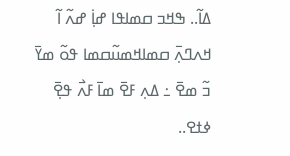ߡߊ߬.. ߒߞߏ ߛߘߊߟߊ ߝߊ߲߭ ߝߍ߬ ߊ߬ ߞߍߣߍ߲߫ ߛߘߊߞߘߎ߬ߛߘߊ ߟߋ߬ ߘߌ߫ ߏ߬ ߘߐ߫ ߸ ߡߍ߲ ߓߐ߫ ߘߊ߫ ߓߍ߯ ߟߐ߲߫ ߦߙߐ..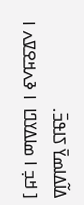ߡߊ߬ߡߊߘߌ߫ ߖߊߟߏ߫.
[ ߞߏ߲ ߊ ߘߊߡߌߣߊ  ߊ ߢߍߞߐߜߍ ߊ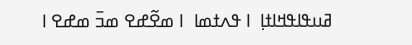ߥߎߟߊߟߞߊߙߊ߲  ߊ ߟߍߙߘߊ  ߊ ߘߐ߬ߝߐ ߘߏ߫ ߘߝߐ ߊ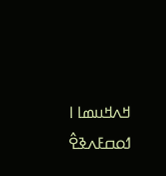ߞߍߞߎߘߊ ߊ  ߗߋߛߓߍߢߐ߮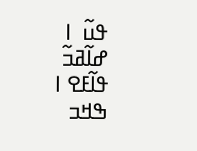ߟߎ߬  ߊ ߝߊ߬ߥߏ߬ ߟߊ߬ߓߐ ߊ ߒߞߏ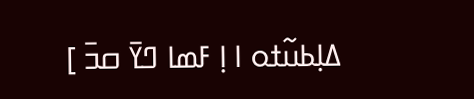ߡߊ߲ߕߎ߬ߙߋ ߊ ߊ߲ ߓߘߊ ߣߌ߫ ߛߏ߫ ]